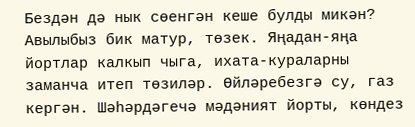Бездән дә нык сөенгән кеше булды микән?
Авылыбыз бик матур, төзек. Яңадан-яңа йортлар калкып чыга, ихата-кураларны заманча итеп төзиләр. Өйләребезгә су, газ кергән. Шәһәрдәгечә мәдәният йорты, көндез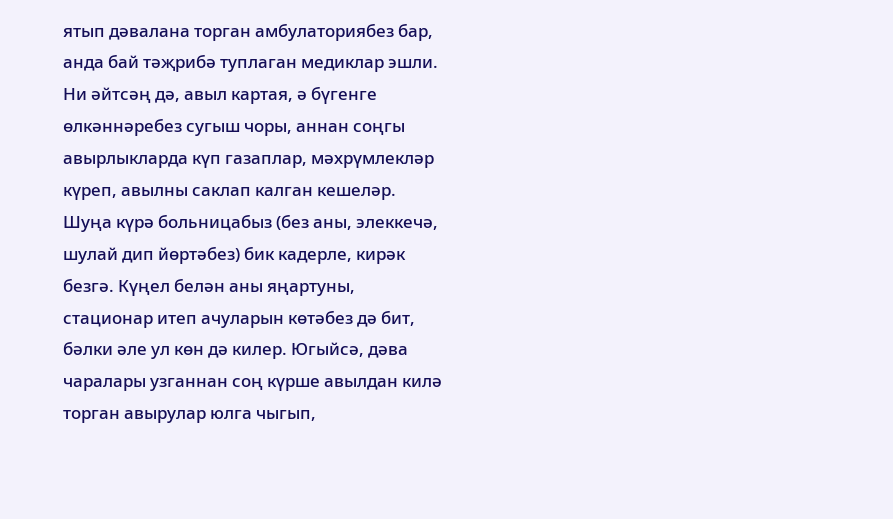ятып дәвалана торган амбулаториябез бар, анда бай тәҗрибә туплаган медиклар эшли. Ни әйтсәң дә, авыл картая, ә бүгенге өлкәннәребез сугыш чоры, аннан соңгы авырлыкларда күп газаплар, мәхрүмлекләр күреп, авылны саклап калган кешеләр. Шуңа күрә больницабыз (без аны, элеккечә, шулай дип йөртәбез) бик кадерле, кирәк безгә. Күңел белән аны яңартуны, стационар итеп ачуларын көтәбез дә бит, бәлки әле ул көн дә килер. Югыйсә, дәва чаралары узганнан соң күрше авылдан килә торган авырулар юлга чыгып,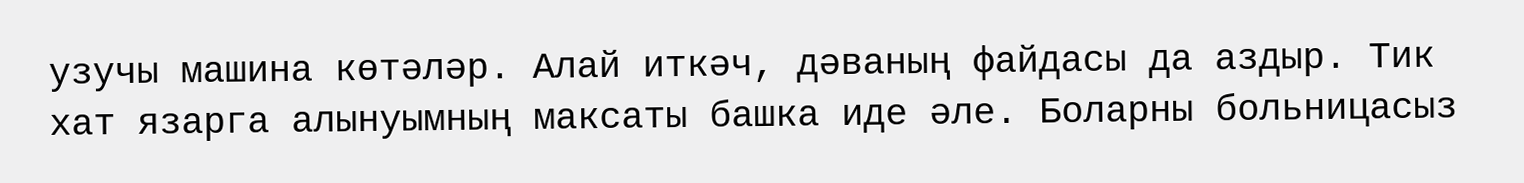узучы машина көтәләр. Алай иткәч, дәваның файдасы да аздыр. Тик хат язарга алынуымның максаты башка иде әле. Боларны больницасыз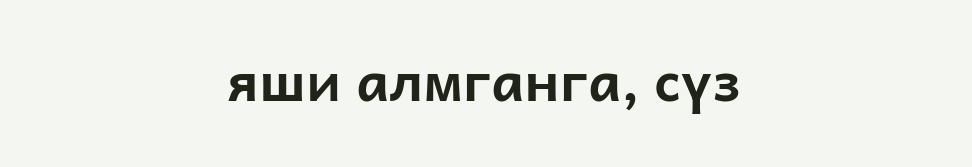яши алмганга, сүз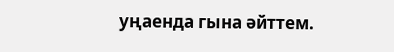уңаенда гына әйттем.